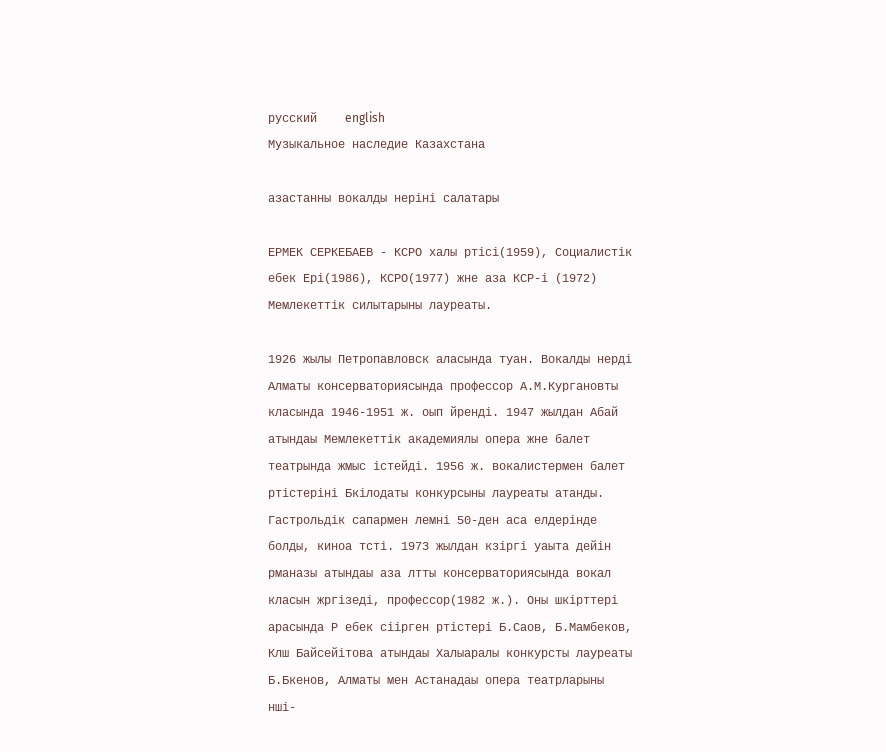русский    english
Музыкальное наследие Казахстана

азастанны вокалды неріні салатары

ЕРМЕК СЕРКЕБАЕВ - КСРО халы ртісі(1959), Социалистік ебек Ері(1986), КСРО(1977) жне аза КСР-і (1972) Мемлекеттік силытарыны лауреаты.

1926 жылы Петропавловск аласында туан. Вокалды нерді Алматы консерваториясында профессор А.М.Кургановты класында 1946-1951 ж. оып йренді. 1947 жылдан Абай атындаы Мемлекеттік академиялы опера жне балет театрында жмыс істейді. 1956 ж. вокалистермен балет ртістеріні Бкілодаты конкурсыны лауреаты атанды. Гастрольдік сапармен лемні 50-ден аса елдерінде болды, киноа тсті. 1973 жылдан кзіргі уаыта дейін рманазы атындаы аза лтты консерваториясында вокал класын жргізеді, профессор(1982 ж.). Оны шкірттері арасында Р ебек сіірген ртістері Б.Саов, Б.Мамбеков, Клш Байсейітова атындаы Халыаралы конкурсты лауреаты Б.Бкенов, Алматы мен Астанадаы опера театрларыны нші-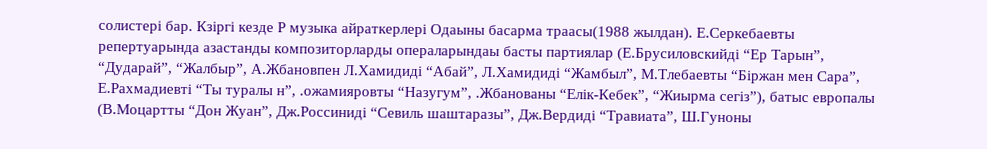солистері бар. Кзіргі кезде Р музыка айраткерлері Одаыны басарма траасы(1988 жылдан). Е.Серкебаевты репертуарында азастанды композиторларды операларындаы басты партиялар (Е.Брусиловскийді “Ер Тарын”, “Дударай”, “Жалбыр”, А.Жбановпен Л.Хамидиді “Абай”, Л.Хамидиді “Жамбыл”, М.Тлебаевты “Біржан мен Сара”, Е.Рахмадиевті “Ты туралы н”, .ожамияровты “Назугум”, .Жбанованы “Елік-Кебек”, “Жиырма сегіз”), батыс европалы (В.Моцартты “Дон Жуан”, Дж.Россиниді “Севиль шаштаразы”, Дж.Вердиді “Травиата”, Ш.Гуноны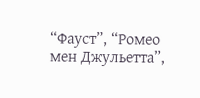“Фауст”, “Ромео мен Джульетта”,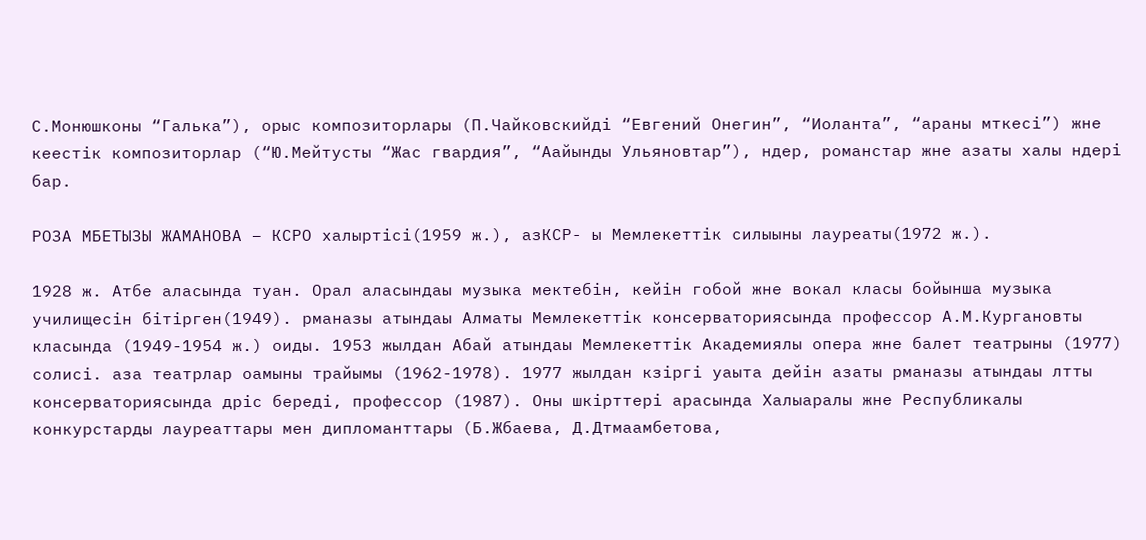С.Монюшконы “Галька”), орыс композиторлары (П.Чайковскийді “Евгений Онегин”, “Иоланта”, “араны мткесі”) жне кеестік композиторлар (“Ю.Мейтусты “Жас гвардия”, “Аайынды Ульяновтар”), ндер, романстар жне азаты халы ндері бар.

РОЗА МБЕТЫЗЫ ЖАМАНОВА – КСРО халыртісі(1959 ж.), азКСР- ы Мемлекеттік силыыны лауреаты(1972 ж.).

1928 ж. Атбе аласында туан. Орал аласындаы музыка мектебін, кейін гобой жне вокал класы бойынша музыка училищесін бітірген(1949). рманазы атындаы Алматы Мемлекеттік консерваториясында профессор А.М.Кургановты класында (1949-1954 ж.) оиды. 1953 жылдан Абай атындаы Мемлекеттік Академиялы опера жне балет театрыны (1977) солисі. аза театрлар оамыны трайымы (1962-1978). 1977 жылдан кзіргі уаыта дейін азаты рманазы атындаы лтты консерваториясында дріс береді, профессор (1987). Оны шкірттері арасында Халыаралы жне Республикалы конкурстарды лауреаттары мен дипломанттары (Б.Жбаева, Д.Дтмаамбетова,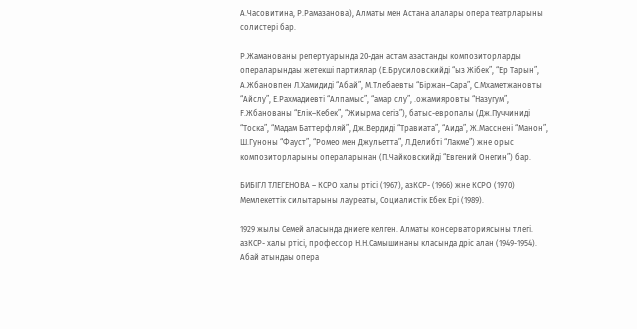А.Часовитина, Р.Рамазанова), Алматы мен Астана алалары опера театрларыны солистері бар.

Р.Жаманованы репертуарында 20-дан астам азастанды композиторларды операларындаы жетекші партиялар (Е.Брусиловскийді “ыз Жібек”, “Ер Тарын”, А.Жбановпен Л.Хамидиді “Абай”, М.Тлебаевты “Біржан–Сара”, С.Мхаметжановты “Айслу”, Е.Рахмадиевті “Алпамыс”, “амар слу”, .ожамияровты “Назугум”, F.Жбанованы “Елік–Кебек”, “Жиырма сегіз”), батыс-европалы (Дж.Пуччиниді “Тоска”, “Мадам Баттерфляй”, Дж.Вердиді “Травиата”, “Аида”, Ж.Масснені “Манон”, Ш.Гуноны “Фауст”, “Ромео мен Джульетта”, Л.Делибті “Лакме”) жне орыс композиторларыны операларынан (П.Чайковскийді “Евгений Онегин”) бар.

БИБІГЛ ТЛЕГЕНОВА – КСРО халы ртісі (1967), азКСР- (1966) жне КСРО (1970) Мемлекеттік силытарыны лауреаты, Социалистік Ебек Ері (1989).

1929 жылы Семей аласында дниеге келген. Алматы консерваториясыны тлегі. азКСР- халы ртісі, профессор Н.Н.Самышинаны класында дріс алан (1949-1954). Абай атындаы опера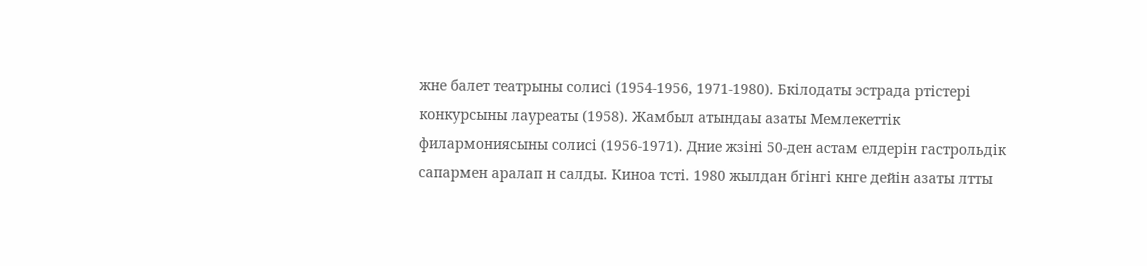жне балет театрыны солисі (1954-1956, 1971-1980). Бкілодаты эстрада ртістері конкурсыны лауреаты (1958). Жамбыл атындаы азаты Мемлекеттік филармониясыны солисі (1956-1971). Дние жзіні 50-ден астам елдерін гастрольдік сапармен аралап н салды. Киноа тсті. 1980 жылдан бгінгі кнге дейін азаты лтты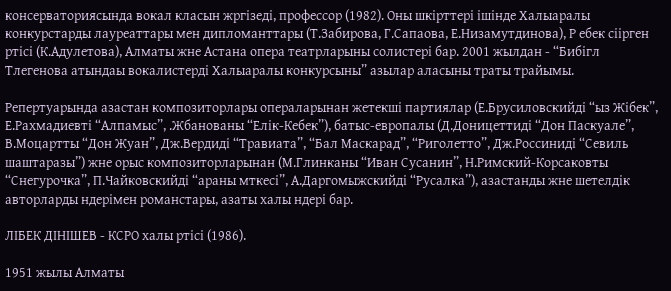консерваториясында вокал класын жргізеді, профессор (1982). Оны шкірттері ішінде Халыаралы конкурстарды лауреаттары мен дипломанттары (Т.Забирова, Г.Сапаова, Е.Низамутдинова), Р ебек сіірген ртісі (К.Адулетова), Алматы жне Астана опера театрларыны солистері бар. 2001 жылдан - “Бибігл Тлегенова атындаы вокалистерді Халыаралы конкурсыны” азылар аласыны траты трайымы.

Репертуарында азастан композиторлары операларынан жетекші партиялар (Е.Брусиловскийді “ыз Жібек”, Е.Рахмадиевті “Алпамыс”, .Жбанованы “Елік-Кебек”), батыс-европалы (Д.Доницеттиді “Дон Паскуале”, В.Моцартты “Дон Жуан”, Дж.Вердиді “Травиата”, “Бал Маскарад”, “Риголетто”, Дж.Россиниді “Севиль шаштаразы”) жне орыс композиторларынан (М.Глинканы “Иван Сусанин”, Н.Римский-Корсаковты “Снегурочка”, П.Чайковскийді “араны мткесі”, А.Даргомыжскийді “Русалка”), азастанды жне шетелдік авторларды ндерімен романстары, азаты халы ндері бар.

ЛІБЕК ДІНІШЕВ - КСРО халы ртісі (1986).

1951 жылы Алматы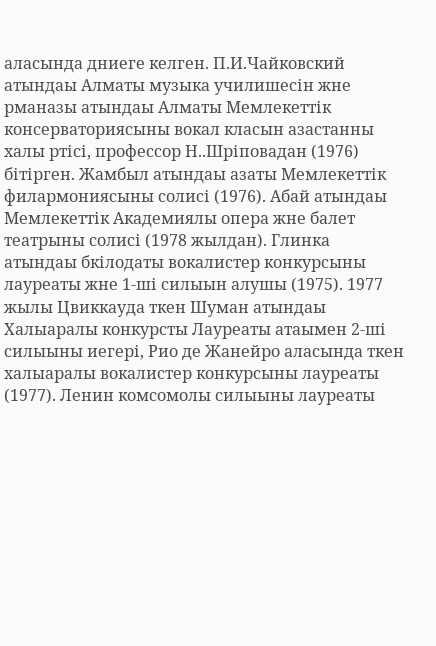аласында дниеге келген. П.И.Чайковский атындаы Алматы музыка училишесін жне рманазы атындаы Алматы Мемлекеттік консерваториясыны вокал класын азастанны халы ртісі, профессор Н..Шріповадан (1976) бітірген. Жамбыл атындаы азаты Мемлекеттік филармониясыны солисі (1976). Абай атындаы Мемлекеттік Академиялы опера жне балет театрыны солисі (1978 жылдан). Глинка атындаы бкілодаты вокалистер конкурсыны лауреаты жне 1-ші силыын алушы (1975). 1977 жылы Цвиккауда ткен Шуман атындаы Халыаралы конкурсты Лауреаты атаымен 2-ші силыыны иегері, Рио де Жанейро аласында ткен халыаралы вокалистер конкурсыны лауреаты (1977). Ленин комсомолы силыыны лауреаты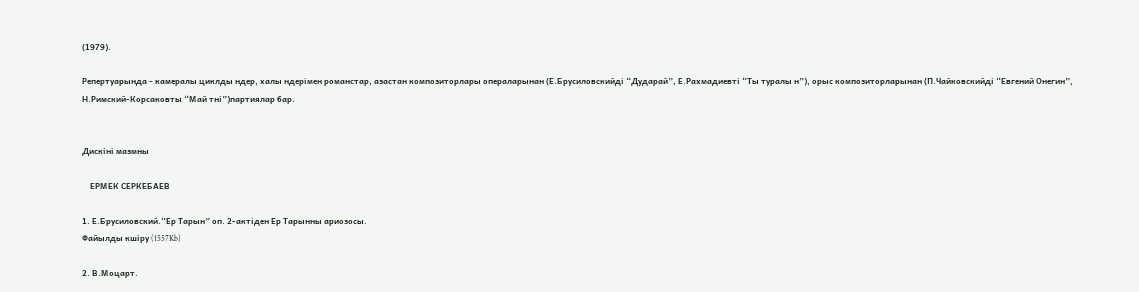(1979).

Репертуарында - камералы циклды ндер, халы ндерімен романстар, азастан композиторлары операларынан (Е.Брусиловскийді “Дударай”, Е.Рахмадиевті “Ты туралы н”), орыс композиторларынан (П.Чайковскийді “Евгений Онегин”, Н.Римский-Корсаковты “Май тні”)партиялар бар.


Дискіні мазмны

    ЕРМЕК СЕРКЕБАЕВ

1. Е.Брусиловский.“Ер Тарын” оп. 2-актіден Ер Тарынны ариозосы.
Файылды кшіру (1557Kb)

2. В.Моцарт.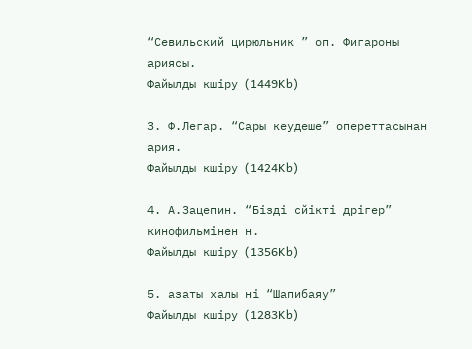“Севильский цирюльник ” оп. Фигароны ариясы.
Файылды кшіру (1449Kb)

3. Ф.Легар. “Сары кеудеше” опереттасынан ария.
Файылды кшіру (1424Kb)

4. А.Зацепин. “Бізді сйікті дрігер” кинофильмінен н.
Файылды кшіру (1356Kb)

5. азаты халы ні “Шапибаяу”
Файылды кшіру (1283Kb)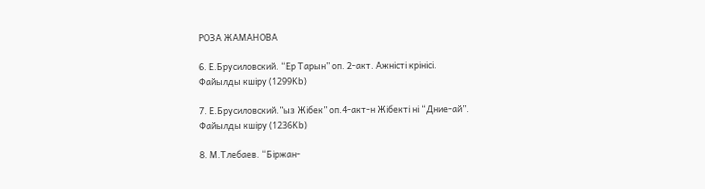РОЗА ЖАМАНОВА

6. Е.Брусиловский. “Ер Тарын” оп. 2-акт. Ажністі крінісі.
Файылды кшіру (1299Kb)

7. Е.Брусиловский.”ыз Жібек” оп.4-акт-н Жібекті ні “Дние-ай”.
Файылды кшіру (1236Kb)

8. М.Тлебаев. “Біржан-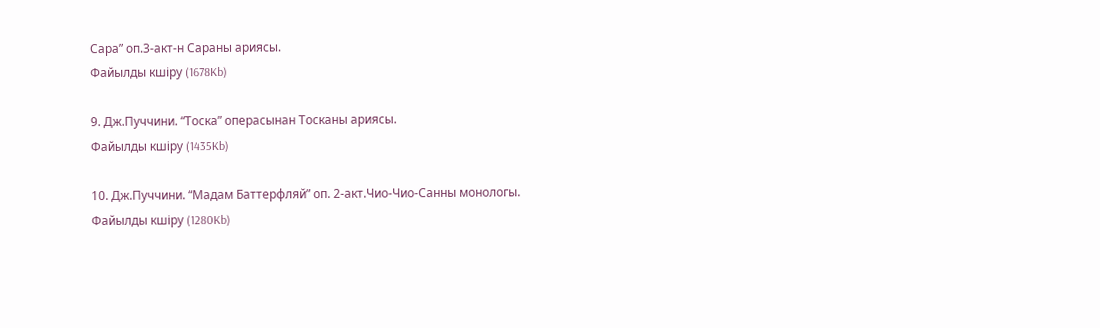Сара” оп.3-акт-н Сараны ариясы.
Файылды кшіру (1678Kb)

9. Дж.Пуччини. “Тоска” операсынан Тосканы ариясы.
Файылды кшіру (1435Kb)

10. Дж.Пуччини. “Мадам Баттерфляй” оп. 2-акт.Чио-Чио-Санны монологы.
Файылды кшіру (1280Kb)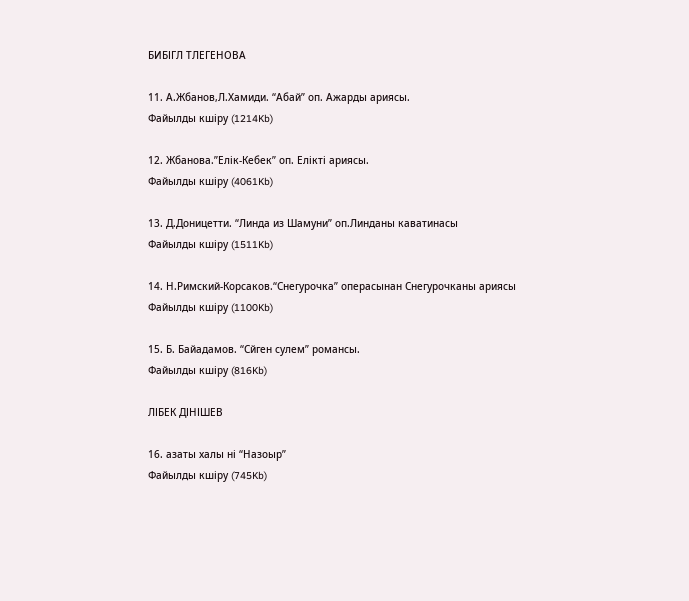БИБІГЛ ТЛЕГЕНОВА

11. А.Жбанов,Л.Хамиди. “Абай” оп. Ажарды ариясы.
Файылды кшіру (1214Kb)

12. Жбанова.”Елік-Кебек” оп. Елікті ариясы.
Файылды кшіру (4061Kb)

13. Д.Доницетти. “Линда из Шамуни” оп.Линданы каватинасы
Файылды кшіру (1511Kb)

14. Н.Римский-Корсаков.“Снегурочка” операсынан Снегурочканы ариясы
Файылды кшіру (1100Kb)

15. Б. Байадамов. “Сйген сулем” романсы.
Файылды кшіру (816Kb)

ЛІБЕК ДІНІШЕВ

16. азаты халы ні “Назоыр”
Файылды кшіру (745Kb)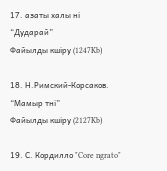17. азаты халы ні “Дударай”
Файылды кшіру (1247Kb)

18. Н.Римский-Корсаков. “Мамыр тні”
Файылды кшіру (2127Kb)

19. С. Кордилло "Core ngrato"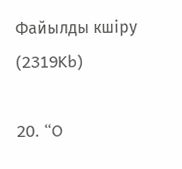Файылды кшіру (2319Kb)

20. “O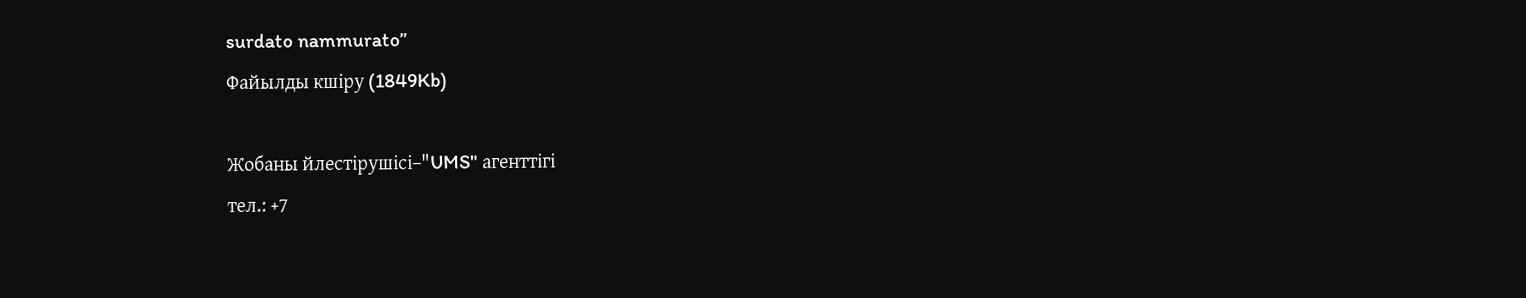surdato nammurato”
Файылды кшіру (1849Kb)

Жобаны йлестірушісі–"UMS" агенттігі
тел.: +7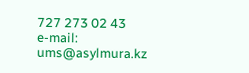727 273 02 43
e-mail:
ums@asylmura.kz